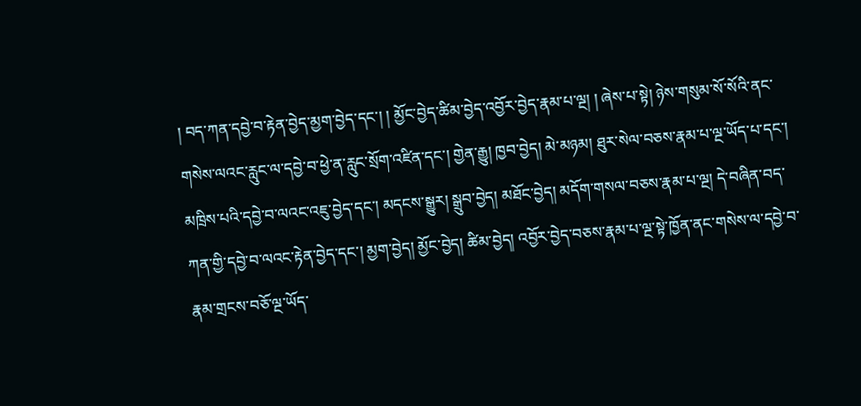། བད་ཀན་དབྱེ་བ་རྟེན་བྱེད་མྱག་བྱེད་དང་། ། མྱོང་བྱེད་ཚིམ་བྱེད་འབྱོར་བྱེད་རྣམ་པ་ལྔ། ། ཞེས་པ་སྟེ། ཉེས་གསུམ་སོ་སོའི་ནང་གསེས་ལའང་རླུང་ལ་དབྱེ་བ་ཕྱེ་ན་རླུང་སྲོག་འཛིན་དང་། གྱེན་རྒྱུ། ཁྱབ་བྱེད། མེ་མཉམ། ཐུར་སེལ་བཅས་རྣམ་པ་ལྔ་ཡོད་པ་དང་། མཁྲིས་པའི་དབྱེ་བ་ལའང་འཇུ་བྱེད་དང་། མདངས་སྒྱུར། སྒྲུབ་བྱེད། མཐོང་བྱེད། མདོག་གསལ་བཅས་རྣམ་པ་ལྔ། དེ་བཞིན་བད་ཀན་གྱི་དབྱེ་བ་ལའང་རྟེན་བྱེད་དང་། མྱག་བྱེད། མྱོང་བྱེད། ཚིམ་བྱེད། འབྱོར་བྱེད་བཅས་རྣམ་པ་ལྔ་སྟེ་ཁྱོན་ནང་གསེས་ལ་དབྱེ་བ་རྣམ་གྲངས་བཅོ་ལྔ་ཡོད་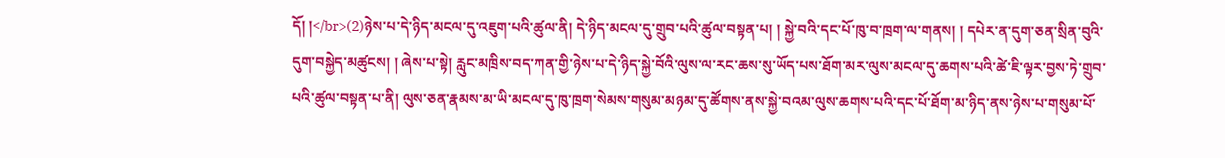དོ། །</br>(2)ཉེས་པ་དེ་ཉིད་མངལ་དུ་འཇུག་པའི་ཚུལ་ནི། དེ་ཉིད་མངལ་དུ་གྲུབ་པའི་ཚུལ་བསྟན་པ། ། སྐྱེ་བའི་དང་པོ་ཁུ་བ་ཁྲག་ལ་གནས། ། དཔེར་ན་དུག་ཅན་སྲིན་བུའི་དུག་བསྐྱེད་མཚུངས། ། ཞེས་པ་སྟེ། རླུང་མཁྲིས་བད་ཀན་གྱི་ཉེས་པ་དེ་ཉིད་སྐྱེ་བོའི་ལུས་ལ་རང་ཆས་སུ་ཡོད་པས་ཐོག་མར་ལུས་མངལ་དུ་ཆགས་པའི་ཚེ་ཇི་ལྟར་བྱས་ཏེ་གྲུབ་པའི་ཚུལ་བསྟན་པ་ནི། ལུས་ཅན་རྣམས་མ་ཡི་མངལ་དུ་ཁུ་ཁྲག་སེམས་གསུམ་མཉམ་དུ་ཚོགས་ནས་སྐྱེ་བའམ་ལུས་ཆགས་པའི་དང་པོ་ཐོག་མ་ཉིད་ནས་ཉེས་པ་གསུམ་པོ་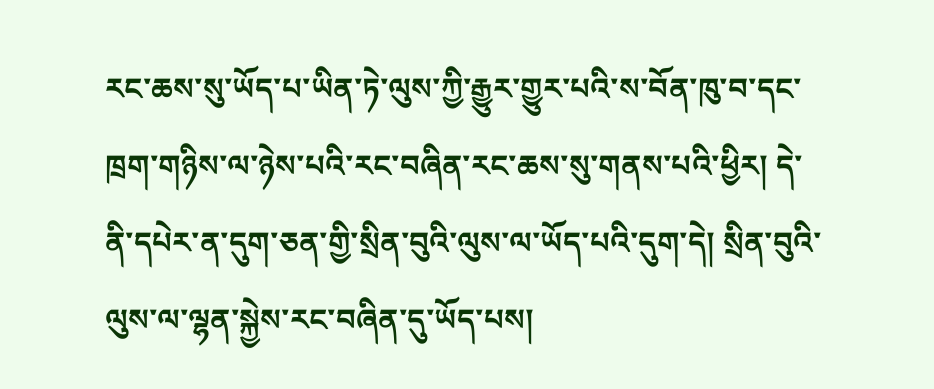རང་ཆས་སུ་ཡོད་པ་ཡིན་ཏེ་ལུས་ཀྱི་རྒྱུར་གྱུར་པའི་ས་བོན་ཁུ་བ་དང་ཁྲག་གཉིས་ལ་ཉེས་པའི་རང་བཞིན་རང་ཆས་སུ་གནས་པའི་ཕྱིར། དེ་ནི་དཔེར་ན་དུག་ཅན་གྱི་སྲིན་བུའི་ལུས་ལ་ཡོད་པའི་དུག་དེ། སྲིན་བུའི་ལུས་ལ་ལྷན་སྐྱེས་རང་བཞིན་དུ་ཡོད་པས།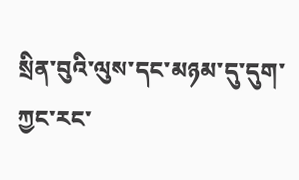སྲིན་བུའི་ལུས་དང་མཉམ་དུ་དུག་ཀྱང་རང་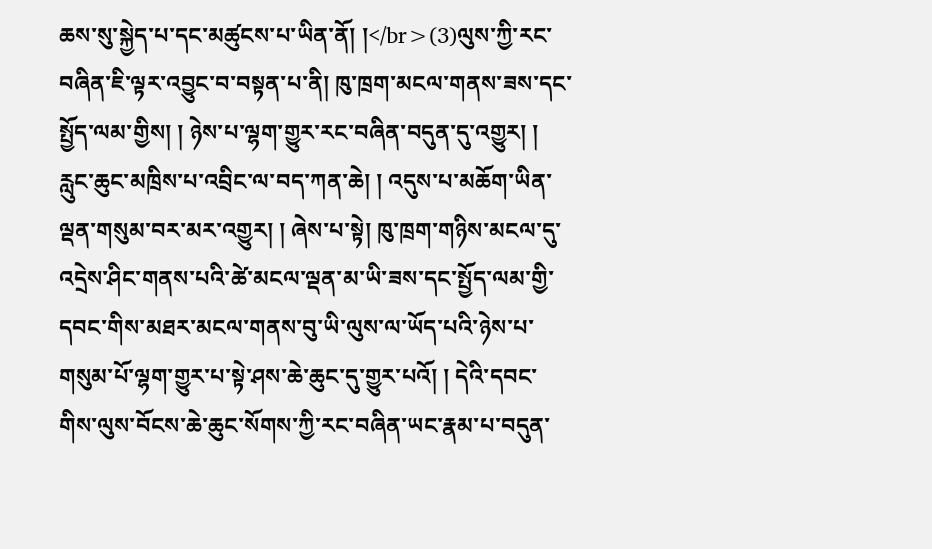ཆས་སུ་སྐྱེད་པ་དང་མཚུངས་པ་ཡིན་ནོ། །</br>(3)ལུས་ཀྱི་རང་བཞིན་ཇི་ལྟར་འབྱུང་བ་བསྟན་པ་ནི། ཁུ་ཁྲག་མངལ་གནས་ཟས་དང་སྤྱོད་ལམ་གྱིས། ། ཉེས་པ་ལྷག་གྱུར་རང་བཞིན་བདུན་དུ་འགྱུར། ། རླུང་ཆུང་མཁྲིས་པ་འབྲིང་ལ་བད་ཀན་ཆེ། ། འདུས་པ་མཆོག་ཡིན་ལྡན་གསུམ་བར་མར་འགྱུར། ། ཞེས་པ་སྟེ། ཁུ་ཁྲག་གཉིས་མངལ་དུ་འདྲེས་ཤིང་གནས་པའི་ཚེ་མངལ་ལྡན་མ་ཡི་ཟས་དང་སྤྱོད་ལམ་གྱི་དབང་གིས་མཐར་མངལ་གནས་བུ་ཡི་ལུས་ལ་ཡོད་པའི་ཉེས་པ་གསུམ་པོ་ལྷག་གྱུར་པ་སྟེ་ཤས་ཆེ་ཆུང་དུ་གྱུར་པའོ། ། དེའི་དབང་གིས་ལུས་བོངས་ཆེ་ཆུང་སོགས་ཀྱི་རང་བཞིན་ཡང་རྣམ་པ་བདུན་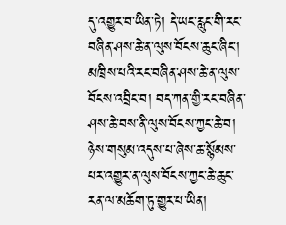དུ་འགྱུར་བ་ཡིན་ཏེ། དེ་ཡང་རླུང་གི་རང་བཞིན་ཤས་ཆེ་ན་ལུས་བོངས་ཆུང་ཞིང་། མཁྲིས་པའི་རང་བཞིན་ཤས་ཆེ་ན་ལུས་བོངས་འབྲིང་བ། བད་ཀན་གྱི་རང་བཞིན་ཤས་ཆེ་བས་ནི་ལུས་བོངས་ཀྱང་ཆེ་བ། ཉེས་གསུམ་འདུས་པ་ཞེས་ཆ་སྙོམས་པར་འགྱུར་ན་ལུས་བོངས་ཀྱང་ཆེ་ཆུང་རན་ལ་མཆོག་ཏུ་གྱུར་པ་ཡིན།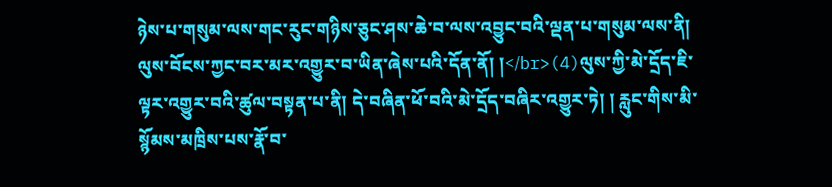ཉེས་པ་གསུམ་ལས་གང་རུང་གཉིས་ཅུང་ཤས་ཆེ་བ་ལས་འབྱུང་བའི་ལྡན་པ་གསུམ་ལས་ནི། ལུས་བོངས་ཀྱང་བར་མར་འགྱུར་བ་ཡིན་ཞེས་པའི་དོན་ནོ། །</br>(4)ལུས་ཀྱི་མེ་དྲོད་ཇི་ལྟར་འགྱུར་བའི་ཚུལ་བསྟན་པ་ནི། དེ་བཞིན་ཕོ་བའི་མེ་དྲོད་བཞིར་འགྱུར་ཏེ། ། རླུང་གིས་མི་སྙོམས་མཁྲིས་པས་རྣོ་བ་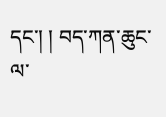དང་། ། བད་ཀན་ཆུང་ལ་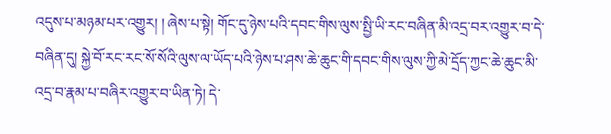འདུས་པ་མཉམ་པར་འགྱུར། ། ཞེས་པ་སྟེ། གོང་དུ་ཉེས་པའི་དབང་གིས་ལུས་སྤྱི་ཡི་རང་བཞིན་མི་འདྲ་བར་འགྱུར་བ་དེ་བཞིན་དུ། སྐྱེ་བོ་རང་རང་སོ་སོའི་ལུས་ལ་ཡོད་པའི་ཉེས་པ་ཤས་ཆེ་ཆུང་གི་དབང་གིས་ལུས་ཀྱི་མེ་དྲོད་ཀྱང་ཆེ་ཆུང་མི་འདྲ་བ་རྣམ་པ་བཞིར་འགྱུར་བ་ཡིན་ཏེ། དེ་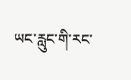ཡང་རླུང་གི་རང་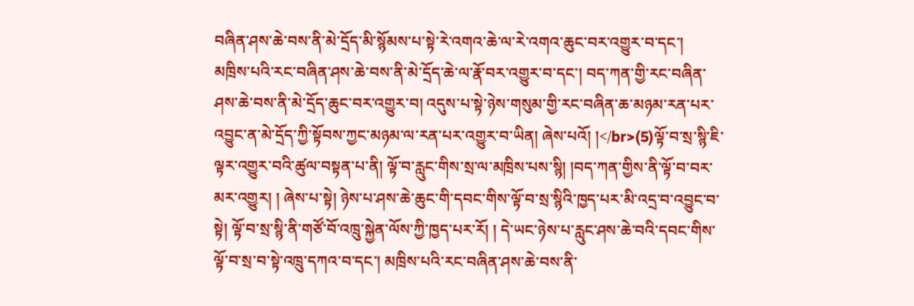བཞིན་ཤས་ཆེ་བས་ནི་མེ་དྲོད་མི་སྙོམས་པ་སྟེ་རེ་འགའ་ཆེ་ལ་རེ་འགའ་ཆུང་བར་འགྱུར་བ་དང་། མཁྲིས་པའི་རང་བཞིན་ཤས་ཆེ་བས་ནི་མེ་དྲོད་ཆེ་ལ་རྣོ་བར་འགྱུར་བ་དང་། བད་ཀན་གྱི་རང་བཞིན་ཤས་ཆེ་བས་ནི་མེ་དྲོད་ཆུང་བར་འགྱུར་བ། འདུས་པ་སྟེ་ཉེས་གསུམ་གྱི་རང་བཞིན་ཆ་མཉམ་རན་པར་འབྱུང་ན་མེ་དྲོད་ཀྱི་སྟོབས་ཀྱང་མཉམ་ལ་རན་པར་འགྱུར་བ་ཡིན། ཞེས་པའོ། །</br>(5)ལྟོ་བ་སྲ་སྙི་ཇི་ལྟར་འགྱུར་བའི་ཚུལ་བསྟན་པ་ནི། ལྟོ་བ་རླུང་གིས་སྲ་ལ་མཁྲིས་པས་སྙི། །བད་ཀན་གྱིས་ནི་ལྟོ་བ་བར་མར་འགྱུར། ། ཞེས་པ་སྟེ། ཉེས་པ་ཤས་ཆེ་ཆུང་གི་དབང་གིས་ལྟོ་བ་སྲ་སྙིའི་ཁྱད་པར་མི་འདྲ་བ་འབྱུང་བ་སྟེ། ལྟོ་བ་སྲ་སྙི་ནི་གཙོ་བོ་འཁྲུ་སྐྱེན་ལོས་ཀྱི་ཁྱད་པར་རོ། ། དེ་ཡང་ཉེས་པ་རླུང་ཤས་ཆེ་བའི་དབང་གིས་ལྟོ་བ་སྲ་བ་སྟེ་འཁྲུ་དཀའ་བ་དང་། མཁྲིས་པའི་རང་བཞིན་ཤས་ཆེ་བས་ནི་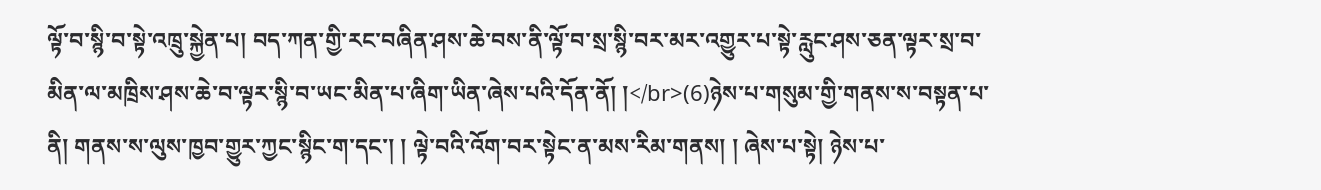ལྟོ་བ་སྙི་བ་སྟེ་འཁྲུ་སྐྱེན་པ། བད་ཀན་གྱི་རང་བཞིན་ཤས་ཆེ་བས་ནི་ལྟོ་བ་སྲ་སྙི་བར་མར་འགྱུར་པ་སྟེ་རླུང་ཤས་ཅན་ལྟར་སྲ་བ་མིན་ལ་མཁྲིས་ཤས་ཆེ་བ་ལྟར་སྙི་བ་ཡང་མིན་པ་ཞིག་ཡིན་ཞེས་པའི་དོན་ནོ། །</br>(6)ཉེས་པ་གསུམ་གྱི་གནས་ས་བསྟན་པ་ནི། གནས་ས་ལུས་ཁྱབ་གྱུར་ཀྱང་སྙིང་ག་དང་། ། ལྟེ་བའི་འོག་བར་སྟེང་ན་མས་རིམ་གནས། ། ཞེས་པ་སྟེ། ཉེས་པ་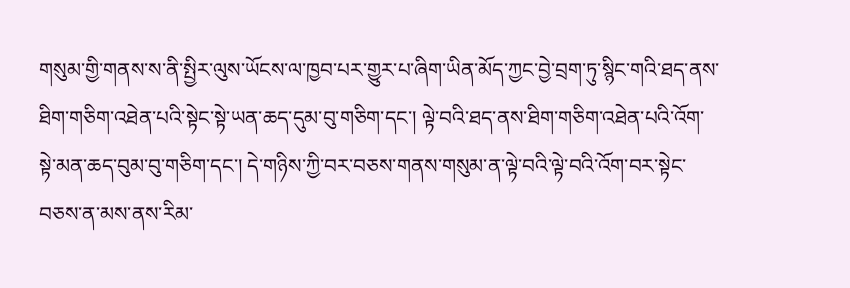གསུམ་གྱི་གནས་ས་ནི་སྤྱིར་ལུས་ཡོངས་ལ་ཁྱབ་པར་གྱུར་པ་ཞིག་ཡིན་མོད་ཀྱང་བྱེ་བྲག་ཏུ་སྙིང་གའི་ཐད་ནས་ཐིག་གཅིག་འཐེན་པའི་སྟེང་སྟེ་ཡན་ཆད་དུམ་བུ་གཅིག་དང་། ལྟེ་བའི་ཐད་ནས་ཐིག་གཅིག་འཐེན་པའི་འོག་སྟེ་མན་ཆད་བུམ་བུ་གཅིག་དང་། དེ་གཉིས་ཀྱི་བར་བཅས་གནས་གསུམ་ན་ལྟེ་བའི་ལྟེ་བའི་འོག་བར་སྟེང་བཅས་ན་མས་ནས་རིམ་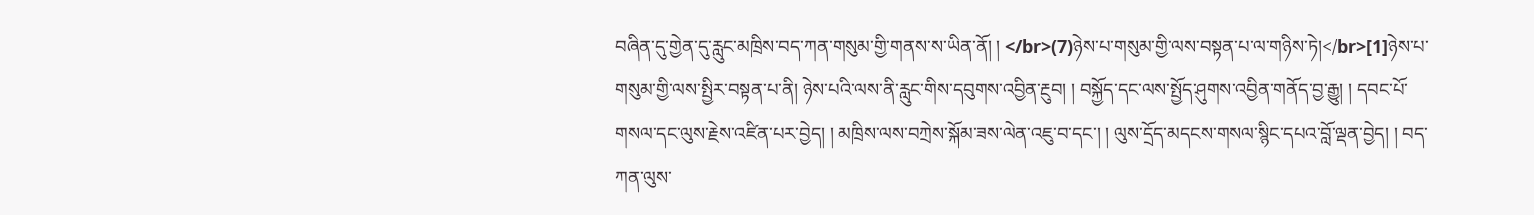བཞིན་དུ་གྱེན་དུ་རླུང་མཁྲིས་བད་ཀན་གསུམ་གྱི་གནས་ས་ཡིན་ནོ། ། </br>(7)ཉེས་པ་གསུམ་གྱི་ལས་བསྟན་པ་ལ་གཉིས་ཏེ།</br>[1]ཉེས་པ་གསུམ་གྱི་ལས་སྤྱིར་བསྟན་པ་ནི། ཉེས་པའི་ལས་ནི་རླུང་གིས་དབུགས་འབྱིན་རྔུབ། ། བསྐྱོད་དང་ལས་སྤྱོད་ཤུགས་འབྱིན་གནོད་བྱ་རྒྱུ། ། དབང་པོ་གསལ་དང་ལུས་རྗེས་འཛིན་པར་བྱེད། ། མཁྲིས་ལས་བཀྲེས་སྐོམ་ཟས་ལེན་འཇུ་བ་དང་། ། ལུས་དྲོད་མདངས་གསལ་སྙིང་དཔའ་བློ་ལྡན་བྱེད། ། བད་ཀན་ལུས་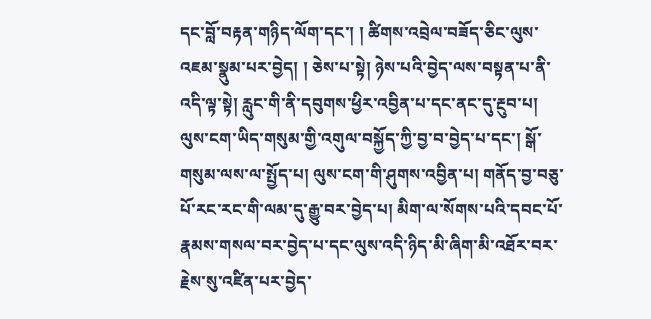དང་བློ་བརྟན་གཉིད་ལོག་དང་། ། ཚིགས་འབྲེལ་བཟོད་ཅིང་ལུས་འཇམ་སྣུམ་པར་བྱེད། ། ཅེས་པ་སྟེ། ཉེས་པའི་བྱེད་ལས་བསྟན་པ་ནི་འདི་ལྟ་སྟེ། རླུང་གི་ནི་དབུགས་ཕྱིར་འབྱིན་པ་དང་ནང་དུ་རྔུབ་པ། ལུས་ངག་ཡིད་གསུམ་གྱི་འགུལ་བསྐྱོད་ཀྱི་བྱ་བ་བྱེད་པ་དང་། སྒོ་གསུམ་ལས་ལ་སྤྱོད་པ། ལུས་ངག་གི་ཤུགས་འབྱིན་པ། གནོད་བྱ་བཅུ་པོ་རང་རང་གི་ལམ་དུ་རྒྱུ་བར་བྱེད་པ། མིག་ལ་སོགས་པའི་དབང་པོ་རྣམས་གསལ་བར་བྱེད་པ་དང་ལུས་འདི་ཉིད་མི་ཞིག་མི་འཐོར་བར་རྗེས་སུ་འཛིན་པར་བྱེད་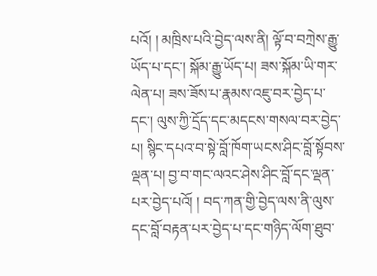པའོ། ། མཁྲིས་པའི་བྱེད་ལས་ནི། ལྟོ་བ་བཀྲེས་རྒྱུ་ཡོད་པ་དང་། སྐོམ་རྒྱུ་ཡོད་པ། ཟས་སྐོམ་ཡི་གར་ལེན་པ། ཟས་ཟོས་པ་རྣམས་འཇུ་བར་བྱེད་པ་དང་། ལུས་ཀྱི་དྲོད་དང་མདངས་གསལ་བར་བྱེད་པ། སྙིང་དཔའ་བ་སྟེ་བློ་ཁོག་ཡངས་ཤིང་བློ་སྟོབས་ལྡན་པ། བྱ་བ་གང་ལའང་ཤེས་ཤིང་བློ་དང་ལྡན་པར་བྱེད་པའོ། ། བད་ཀན་གྱི་བྱེད་ལས་ནི་ལུས་དང་བློ་བརྟན་པར་བྱེད་པ་དང་གཉིད་ལོག་ཐུབ་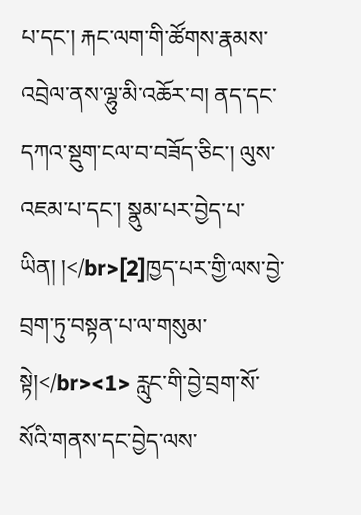པ་དང་། རྐང་ལག་གི་ཚོགས་རྣམས་འབྲེལ་ནས་ལྷུ་མི་འཆོར་བ། ནད་དང་དཀའ་སྡུག་ངལ་བ་བཟོད་ཅིང་། ལུས་འཇམ་པ་དང་། སྣུམ་པར་བྱེད་པ་ཡིན། །</br>[2]ཁྱད་པར་གྱི་ལས་བྱེ་བྲག་ཏུ་བསྟན་པ་ལ་གསུམ་སྟེ།</br><1> རླུང་གི་བྱེ་བྲག་སོ་སོའི་གནས་དང་བྱེད་ལས་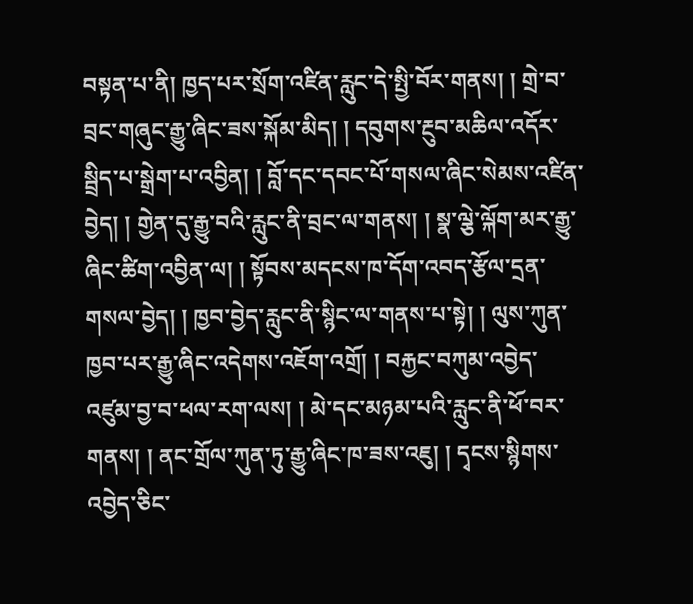བསྟན་པ་ནི། ཁྱད་པར་སྲོག་འཛིན་རླུང་དེ་སྤྱི་བོར་གནས། ། གྲེ་བ་བྲང་གཞུང་རྒྱུ་ཞིང་ཟས་སྐོམ་མིད། ། དབུགས་རྔུབ་མཆིལ་འདོར་སྦྲིད་པ་སྒྲེག་པ་འབྱིན། ། བློ་དང་དབང་པོ་གསལ་ཞིང་སེམས་འཛིན་བྱེད། ། གྱེན་དུ་རྒྱུ་བའི་རླུང་ནི་བྲང་ལ་གནས། ། སྣ་ལྕེ་ལྐོག་མར་རྒྱུ་ཞིང་ཚིག་འབྱིན་ལ། ། སྟོབས་མདངས་ཁ་དོག་འབད་རྩོལ་དྲན་གསལ་བྱེད། ། ཁྱབ་བྱེད་རླུང་ནི་སྙིང་ལ་གནས་པ་སྟེ། ། ལུས་ཀུན་ཁྱབ་པར་རྒྱུ་ཞིང་འདེགས་འཇོག་འགྲོ། ། བརྐྱང་བཀུམ་འབྱེད་འཛུམ་བྱ་བ་ཕལ་རག་ལས། ། མེ་དང་མཉམ་པའི་རླུང་ནི་ཕོ་བར་གནས། ། ནང་གྲོལ་ཀུན་ཏུ་རྒྱུ་ཞིང་ཁ་ཟས་འཇུ། ། དྭངས་སྙིགས་འབྱེད་ཅིང་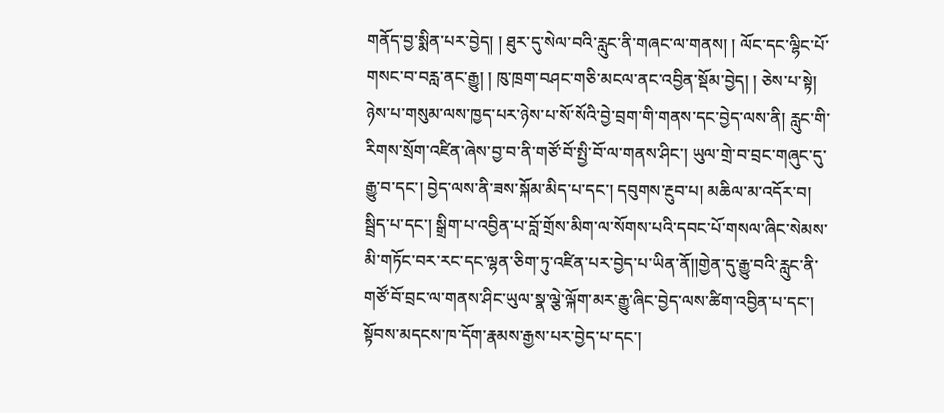གནོད་བྱ་སྨིན་པར་བྱེད། ། ཐུར་དུ་སེལ་བའི་རླུང་ནི་གཞང་ལ་གནས། ། ལོང་དང་ལྷིང་པོ་གསང་བ་བརླ་ནང་རྒྱུ། ། ཁུ་ཁྲག་བཤང་གཅི་མངལ་ནང་འབྱིན་སྡོམ་བྱེད། ། ཅེས་པ་སྟེ། ཉེས་པ་གསུམ་ལས་ཁྱད་པར་ཉེས་པ་སོ་སོའི་བྱེ་བྲག་གི་གནས་དང་བྱེད་ལས་ནི། རླུང་གི་རིགས་སྲོག་འཛིན་ཞེས་བྱ་བ་ནི་གཙོ་བོ་སྤྱི་བོ་ལ་གནས་ཤིང་། ཡུལ་གྲེ་བ་བྲང་གཞུང་དུ་རྒྱུ་བ་དང་། བྱེད་ལས་ནི་ཟས་སྐོམ་མིད་པ་དང་། དབུགས་རྔུབ་པ། མཆིལ་མ་འདོར་བ། སྦྲིད་པ་དང་། སྒྲིག་པ་འབྱིན་པ་བློ་གྲོས་མིག་ལ་སོགས་པའི་དབང་པོ་གསལ་ཞིང་སེམས་མི་གཏོང་བར་རང་དང་ལྷན་ཅིག་ཏུ་འཛིན་པར་བྱེད་པ་ཡིན་ནོ།།གྱེན་དུ་རྒྱུ་བའི་རླུང་ནི་གཙོ་བོ་བྲང་ལ་གནས་ཤིང་ཡུལ་སྣ་ལྕེ་ལྐོག་མར་རྒྱུ་ཞིང་བྱེད་ལས་ཚིག་འབྱིན་པ་དང་། སྟོབས་མདངས་ཁ་དོག་རྣམས་རྒྱས་པར་བྱེད་པ་དང་།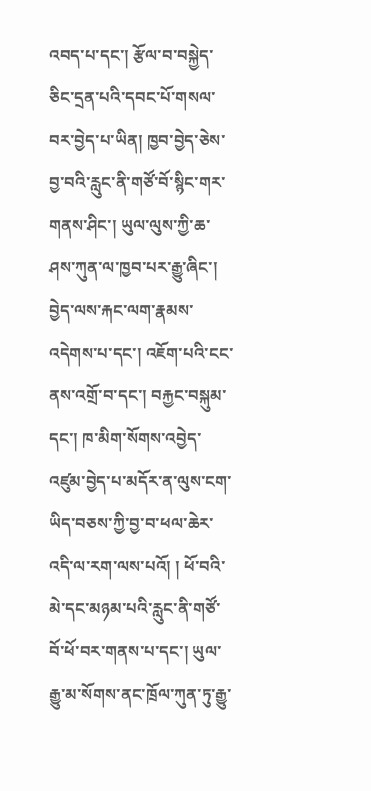འབད་པ་དང་། རྩོལ་བ་བསྐྱེད་ཅིང་དྲན་པའི་དབང་པོ་གསལ་བར་བྱེད་པ་ཡིན། ཁྱབ་བྱེད་ཅེས་བྱ་བའི་རླུང་ནི་གཙོ་བོ་སྙིང་གར་གནས་ཤིང་། ཡུལ་ལུས་ཀྱི་ཆ་ཤས་ཀུན་ལ་ཁྱབ་པར་རྒྱུ་ཞིང་། བྱེད་ལས་རྐང་ལག་རྣམས་འདེགས་པ་དང་། འཇོག་པའི་ངང་ནས་འགྲོ་བ་དང་། བརྐྱང་བསྐུམ་དང་། ཁ་མིག་སོགས་འབྱེད་འཛུམ་བྱེད་པ་མདོར་ན་ལུས་ངག་ཡིད་བཅས་ཀྱི་བྱ་བ་ཕལ་ཆེར་འདི་ལ་རག་ལས་པའོ། ། ཕོ་བའི་མེ་དང་མཉམ་པའི་རླུང་ནི་གཙོ་བོ་ཕོ་བར་གནས་པ་དང་། ཡུལ་རྒྱུ་མ་སོགས་ནང་ཁྲོལ་ཀུན་ཏུ་རྒྱུ་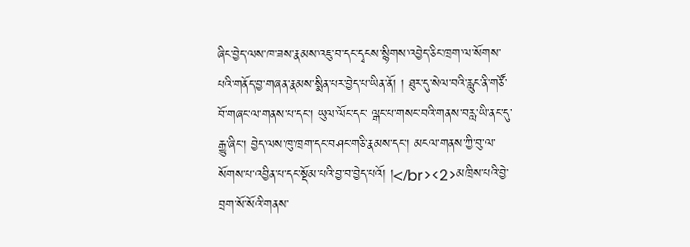ཞིང་བྱེད་ལས་ཁ་ཟས་རྣམས་འཇུ་བ་དང་དྭངས་སྙིགས་འབྱེད་ཅིང་ཁྲག་ལ་སོགས་པའི་གནོད་བྱ་གཞན་རྣམས་སྨིན་པར་བྱེད་པ་ཡིན་ནོ། ། ཐུར་དུ་སེལ་བའི་རླུང་ནི་གཙོ་བོ་གཞང་ལ་གནས་པ་དང་། ཡུལ་ལོང་དང་ ལྒང་པ་གསང་བའི་གནས་བརླ་ཡི་ནང་དུ་རྒྱུ་ཞིང་། བྱེད་ལས་ཁུ་ཁྲག་དང་བཤང་གཅི་རྣམས་དང་། མངལ་གནས་ཀྱི་བུ་ལ་སོགས་པ་འབྱིན་པ་དང་སྡོམ་པའི་བྱ་བ་བྱེད་པའོ། །</br><2>མཁྲིས་པའི་བྱེ་བྲག་སོ་སོའི་གནས་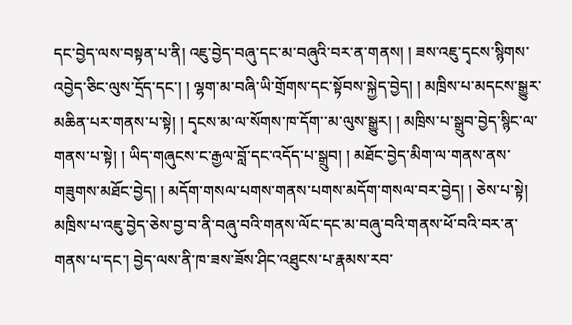དང་བྱེད་ལས་བསྟན་པ་ནི། འཇུ་བྱེད་བཞུ་དང་མ་བཞུའི་བར་ན་གནས། ། ཟས་འཇུ་དྭངས་སྙིགས་འབྱེད་ཅིང་ལུས་དྲོད་དང་། ། ལྷག་མ་བཞི་ཡི་གྲོགས་དང་སྟོབས་སྐྱེད་བྱེད། ། མཁྲིས་པ་མདངས་སྒྱུར་མཆིན་པར་གནས་པ་སྟེ། ། དྭངས་མ་ལ་སོགས་ཁ་དོག་་མ་ལུས་སྒྱུར། ། མཁྲིས་པ་སྒྲུབ་བྱེད་སྙིང་ལ་གནས་པ་སྟེ། ། ཡིད་གཞུངས་ང་རྒྱལ་བློ་དང་འདོད་པ་སྒྲུབ། ། མཐོང་བྱེད་མིག་ལ་གནས་ནས་གཟུགས་མཐོང་བྱེད། ། མདོག་གསལ་པགས་གནས་པགས་མདོག་གསལ་བར་བྱེད། ། ཅེས་པ་སྟེ། མཁྲིས་པ་འཇུ་བྱེད་ཅེས་བྱ་བ་ནི་བཞུ་བའི་གནས་ལོང་དང་མ་བཞུ་བའི་གནས་ཕོ་བའི་བར་ན་གནས་པ་དང་། བྱེད་ལས་ནི་ཁ་ཟས་ཟོས་ཤིང་འཐུངས་པ་རྣམས་རབ་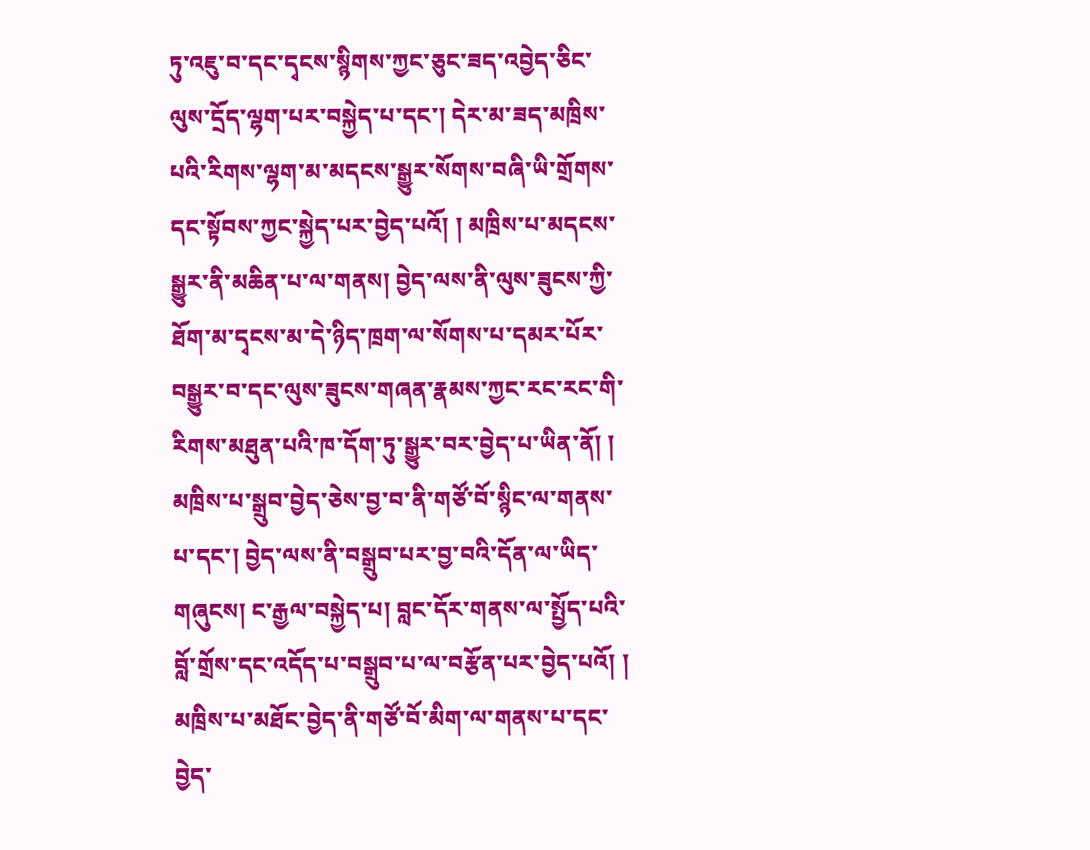ཏུ་འཇུ་བ་དང་དྭངས་སྙིགས་ཀྱང་ཅུང་ཟད་འབྱེད་ཅིང་ལུས་དྲོད་ལྷག་པར་བསྐྱེད་པ་དང་། དེར་མ་ཟད་མཁྲིས་པའི་རིགས་ལྷག་མ་མདངས་སྒྱུར་སོགས་བཞི་ཡི་གྲོགས་དང་སྟོབས་ཀྱང་སྐྱེད་པར་བྱེད་པའོ། ། མཁྲིས་པ་མདངས་སྒྱུར་ནི་མཆིན་པ་ལ་གནས། བྱེད་ལས་ནི་ལུས་ཟུངས་ཀྱི་ཐོག་མ་དྭངས་མ་དེ་ཉིད་ཁྲག་ལ་སོགས་པ་དམར་པོར་བསྒྱུར་བ་དང་ལུས་ཟུངས་གཞན་རྣམས་ཀྱང་རང་རང་གི་རིགས་མཐུན་པའི་ཁ་དོག་ཏུ་སྒྱུར་བར་བྱེད་པ་ཡིན་ནོ། ། མཁྲིས་པ་སྒྲུབ་བྱེད་ཅེས་བྱ་བ་ནི་གཙོ་བོ་སྙིང་ལ་གནས་པ་དང་། བྱེད་ལས་ནི་བསྒྲུབ་པར་བྱ་བའི་དོན་ལ་ཡིད་གཞུངས། ང་རྒྱལ་བསྐྱེད་པ། བླང་དོར་གནས་ལ་སྤྱོད་པའི་བློ་གྲོས་དང་འདོད་པ་བསྒྲུབ་པ་ལ་བརྩོན་པར་བྱེད་པའོ། ། མཁྲིས་པ་མཐོང་བྱེད་ནི་གཙོ་བོ་མིག་ལ་གནས་པ་དང་བྱེད་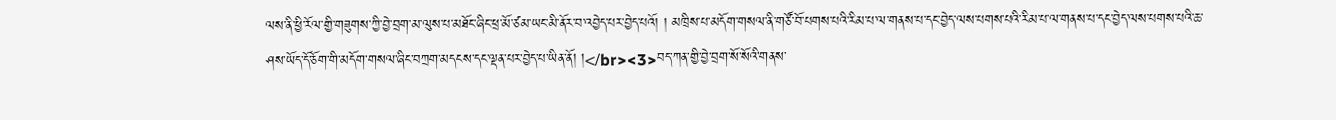ལས་ནི་ཕྱི་རོལ་གྱི་གཟུགས་ཀྱི་བྱེ་བྲག་མ་ལུས་པ་མཐོང་ཞིང་ཕྲ་མོ་ཙམ་ཡང་མི་ནོར་བ་འབྱེད་པར་བྱེད་པའོ། ། མཁྲིས་པ་མདོག་གསལ་ནི་གཙོ་བོ་པགས་པའི་རིམ་པ་ལ་གནས་པ་དང་བྱེད་ལས་པགས་པའི་རིམ་པ་ལ་གནས་པ་དང་བྱེད་ལས་པགས་པའི་ཆ་ཤས་ཡོད་དོ་ཅོག་གི་མདོག་གསལ་ཞིང་བཀྲག་མདངས་དང་ལྡན་པར་བྱེད་པ་ཡིན་ནོ། །</br><3>བད་ཀན་གྱི་བྱེ་བྲག་སོ་སོའི་གནས་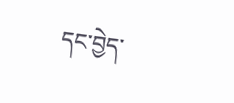དང་བྱེད་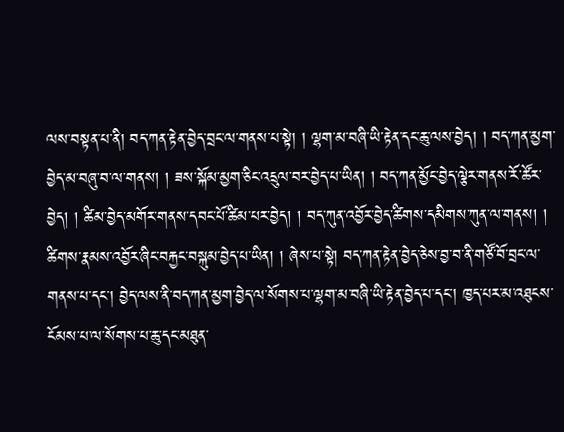ལས་བསྟན་པ་ནི། བད་ཀན་རྟེན་བྱེད་བྲང་ལ་གནས་པ་སྟེ། ། ལྷག་མ་བཞི་ཡི་རྟེན་དང་ཆུ་ལས་བྱེད། ། བད་ཀན་མྱག་བྱེད་མ་བཞུ་བ་ལ་གནས། ། ཟས་སྐོམ་མྱག་ཅིང་འདྲུལ་བར་བྱེད་པ་ཡིན། ། བད་ཀན་མྱོང་བྱེད་ལྕེར་གནས་རོ་ཚོར་བྱེད། ། ཚིམ་བྱེད་མགོར་གནས་དབང་པོ་ཚིམ་པར་བྱེད། ། བད་ཀུན་འབྱོར་བྱེད་ཚིགས་དམིགས་ཀུན་ལ་གནས། ། ཚིགས་རྣམས་འབྱོར་ཞིང་བརྐྱང་བསྐུམ་བྱེད་པ་ཡིན། ། ཞེས་པ་སྟེ། བད་ཀན་རྟེན་བྱེད་ཅེས་བྱ་བ་ནི་གཙོ་བོ་བྲང་ལ་གནས་པ་དང་། བྱེད་ལས་ནི་བད་ཀན་མྱག་བྱེད་ལ་སོགས་པ་ལྷག་མ་བཞི་ཡི་རྟེན་བྱེད་པ་དང་། ཁྱད་པར་མ་འཐུངས་ངོམས་པ་ལ་སོགས་པ་ཆུ་དང་མཐུན་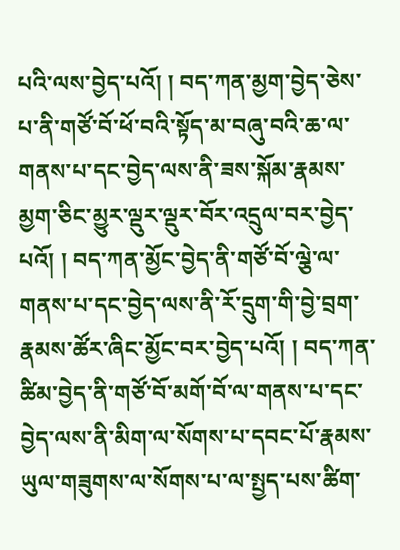པའི་ལས་བྱེད་པའོ། ། བད་ཀན་མྱག་བྱེད་ཅེས་པ་ནི་གཙོ་བོ་ཕོ་བའི་སྟོད་མ་བཞུ་བའི་ཆ་ལ་གནས་པ་དང་བྱེད་ལས་ནི་ཟས་སྐོམ་རྣམས་མྱག་ཅིང་མྱུར་ལྡུར་ལྡུར་བོར་འདྲུལ་བར་བྱེད་པའོ། ། བད་ཀན་མྱོང་བྱེད་ནི་གཙོ་བོ་ལྕེ་ལ་གནས་པ་དང་བྱེད་ལས་ནི་རོ་དྲུག་གི་བྱེ་བྲག་རྣམས་ཚོར་ཞིང་མྱོང་བར་བྱེད་པའོ། ། བད་ཀན་ཚིམ་བྱེད་ནི་གཙོ་བོ་མགོ་བོ་ལ་གནས་པ་དང་བྱེད་ལས་ནི་མིག་ལ་སོགས་པ་དབང་པོ་རྣམས་ཡུལ་གཟུགས་ལ་སོགས་པ་ལ་སྤྱད་པས་ཚིག་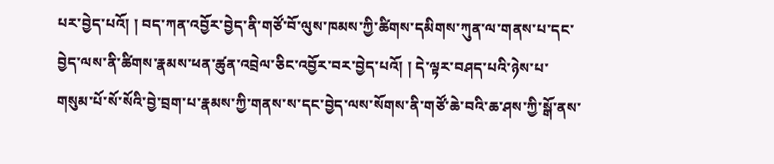པར་བྱེད་པའོ། ། བད་ཀན་འབྱོར་བྱེད་ནི་གཙོ་བོ་ལུས་ཁམས་ཀྱི་ཚིགས་དམིགས་ཀུན་ལ་གནས་པ་དང་བྱེད་ལས་ནི་ཚིགས་རྣམས་ཕན་ཚུན་འབྲེལ་ཅིང་འབྱོར་བར་བྱེད་པའོ། ། དེ་ལྟར་བཤད་པའི་ཉེས་པ་གསུམ་པོ་སོ་སོའི་བྱེ་བྲག་པ་རྣམས་ཀྱི་གནས་ས་དང་བྱེད་ལས་སོགས་ནི་གཙོ་ཆེ་བའི་ཆ་ཤས་ཀྱི་སྒོ་ནས་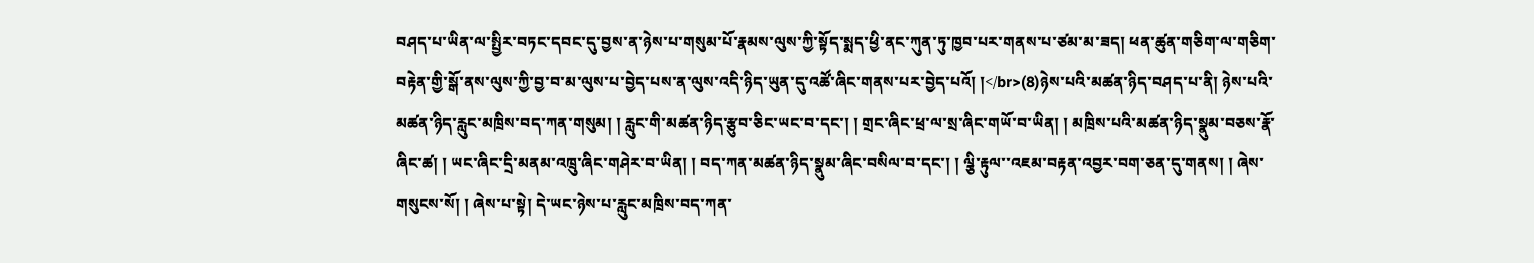བཤད་པ་ཡིན་ལ་སྤྱིར་བཏང་དབང་དུ་བྱས་ན་ཉེས་པ་གསུམ་པོ་རྣམས་ལུས་ཀྱི་སྟོད་སྨད་ཕྱི་ནང་ཀུན་ཏུ་ཁྱབ་པར་གནས་པ་ཙམ་མ་ཟད། ཕན་ཚུན་གཅིག་ལ་གཅིག་བརྟེན་གྱི་སྒོ་ནས་ལུས་ཀྱི་བྱ་བ་མ་ལུས་པ་བྱེད་པས་ན་ལུས་འདི་ཉིད་ཡུན་དུ་འཚོ་ཞིང་གནས་པར་བྱེད་པའོ། །</br>(8)ཉེས་པའི་མཚན་ཉིད་བཤད་པ་ནི། ཉེས་པའི་མཚན་ཉིད་རླུང་མཁྲིས་བད་ཀན་གསུམ། ། རླུང་གི་མཚན་ཉིད་རྩུབ་ཅིང་ཡང་བ་དང་། ། གྲང་ཞིང་ཕྲ་ལ་སྲ་ཞིང་གཡོ་བ་ཡིན། ། མཁྲིས་པའི་མཚན་ཉིད་སྣུམ་བཅས་རྣོ་ཞིང་ཚ། ། ཡང་ཞིང་དྲི་མནམ་འཁྲུ་ཞིང་གཤེར་བ་ཡིན། ། བད་ཀན་མཚན་ཉིད་སྣུམ་ཞིང་བསིལ་བ་དང་། ། ལྕི་རྟུལ་་འཇམ་བརྟན་འབྱར་བག་ཅན་དུ་གནས། ། ཞེས་གསུངས་སོ། ། ཞེས་པ་སྟེ། དེ་ཡང་ཉེས་པ་རླུང་མཁྲིས་བད་ཀན་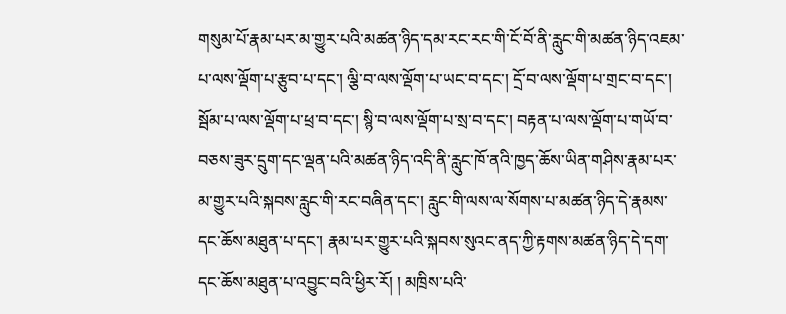གསུམ་པོ་རྣམ་པར་མ་གྱུར་པའི་མཚན་ཉིད་དམ་རང་རང་གི་ངོ་བོ་ནི་རླུང་གི་མཚན་ཉིད་འཇམ་པ་ལས་ལྡོག་པ་རྩུབ་པ་དང་། ལྕི་བ་ལས་ལྡོག་པ་ཡང་བ་དང་། དྲོ་བ་ལས་ལྡོག་པ་གྲང་བ་དང་། སྦོམ་པ་ལས་ལྡོག་པ་ཕྲ་བ་དང་། སྙི་བ་ལས་ལྡོག་པ་སྲ་བ་དང་། བརྟན་པ་ལས་ལྡོག་པ་གཡོ་བ་བཅས་ཟུར་དྲུག་དང་ལྡན་པའི་མཚན་ཉིད་འདི་ནི་རླུང་ཁོ་ནའི་ཁྱད་ཆོས་ཡིན་གཤིས་རྣམ་པར་མ་གྱུར་པའི་སྐབས་རླུང་གི་རང་བཞིན་དང་། རླུང་གི་ལས་ལ་སོགས་པ་མཚན་ཉིད་དེ་རྣམས་དང་ཆོས་མཐུན་པ་དང་། རྣམ་པར་གྱུར་པའི་སྐབས་སུའང་ནད་ཀྱི་རྟགས་མཚན་ཉིད་དེ་དག་དང་ཆོས་མཐུན་པ་འབྱུང་བའི་ཕྱིར་རོ། ། མཁྲིས་པའི་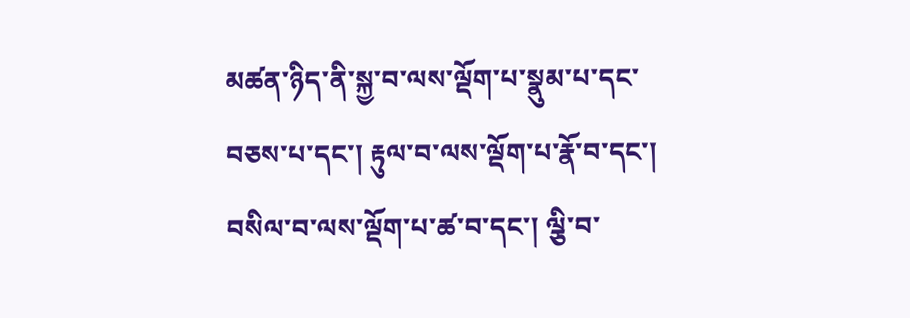མཚན་ཉིད་ནི་སྐྱ་བ་ལས་ལྡོག་པ་སྣུམ་པ་དང་བཅས་པ་དང་། རྟུལ་བ་ལས་ལྡོག་པ་རྣོ་བ་དང་། བསིལ་བ་ལས་ལྡོག་པ་ཚ་བ་དང་། ལྕི་བ་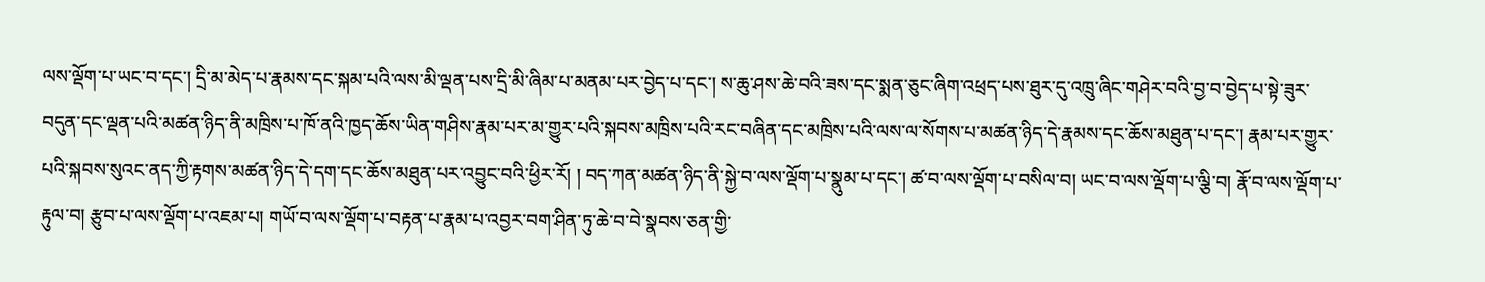ལས་ལྡོག་པ་ཡང་བ་དང་། དྲི་མ་མེད་པ་རྣམས་དང་སྐམ་པའི་ལས་མི་ལྡན་པས་དྲི་མི་ཞིམ་པ་མནམ་པར་བྱེད་པ་དང་། ས་ཆུ་ཤས་ཆེ་བའི་ཟས་དང་སྨན་ཅུང་ཞིག་འཕྲད་པས་ཐུར་དུ་འཁྲུ་ཞིང་གཤེར་བའི་བྱ་བ་བྱེད་པ་སྟེ་ཟུར་བདུན་དང་ལྡན་པའི་མཚན་ཉིད་ནི་མཁྲིས་པ་ཁོ་ནའི་ཁྱད་ཆོས་ཡིན་གཤིས་རྣམ་པར་མ་གྱུར་པའི་སྐབས་མཁྲིས་པའི་རང་བཞིན་དང་མཁྲིས་པའི་ལས་ལ་སོགས་པ་མཚན་ཉིད་དེ་རྣམས་དང་ཆོས་མཐུན་པ་དང་། རྣམ་པར་གྱུར་པའི་སྐབས་སུའང་ནད་ཀྱི་རྟགས་མཚན་ཉིད་དེ་དག་དང་ཆོས་མཐུན་པར་འབྱུང་བའི་ཕྱིར་རོ། ། བད་ཀན་མཚན་ཉིད་ནི་སྐྱེ་བ་ལས་ལྡོག་པ་སྣུམ་པ་དང་། ཚ་བ་ལས་ལྡོག་པ་བསིལ་བ། ཡང་བ་ལས་ལྡོག་པ་ལྕི་བ། རྣོ་བ་ལས་ལྡོག་པ་རྟུལ་བ། རྩུབ་པ་ལས་ལྡོག་པ་འཇམ་པ། གཡོ་བ་ལས་ལྡོག་པ་བརྟན་པ་རྣམ་པ་འབྱར་བག་ཤིན་ཏུ་ཆེ་བ་བེ་སྣབས་ཅན་གྱི་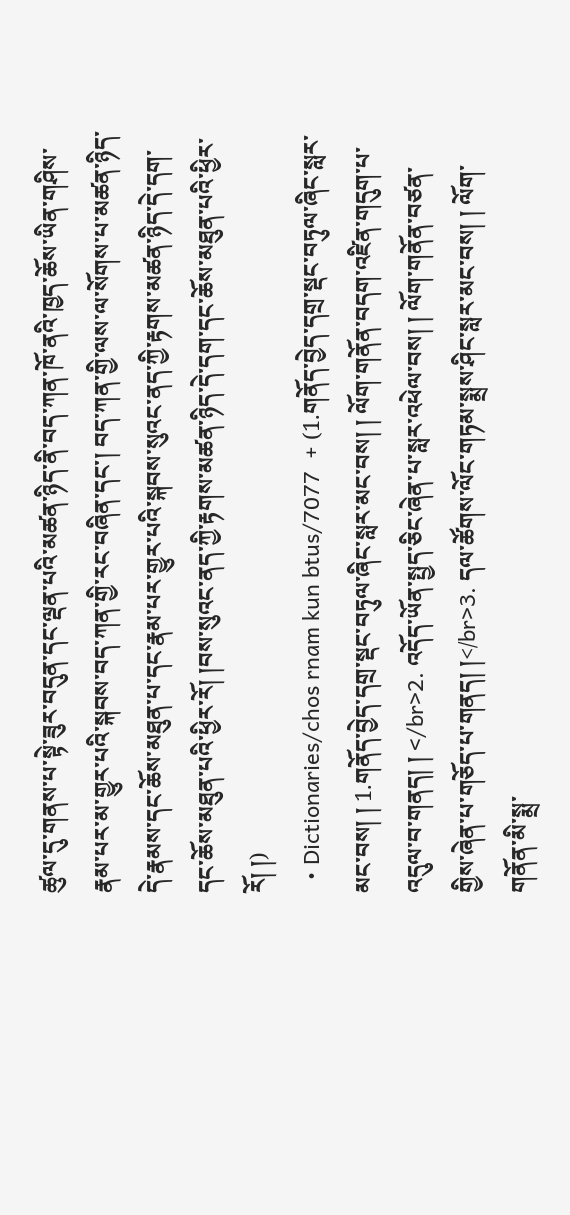ཚུལ་དུ་གནས་པ་སྟེ་ཟུར་བདུན་དང་ལྡན་པའི་མཚན་ཉིད་ནི་བད་ཀན་ཁོ་ནའི་ཁྱད་ཆོས་ཡིན་གཤིས་རྣམ་པར་མ་གྱུར་པའི་སྐབས་བད་ཀན་གྱི་རང་བཞིན་དང་། བད་ཀན་གྱི་ལས་ལ་སོགས་པ་མཚན་ཉིད་དེ་རྣམས་དང་ཆོས་མཐུན་པ་དང་རྣམ་པར་གྱུར་པའི་སྐབས་སུའང་ནད་ཀྱི་རྟགས་མཚན་ཉིད་དེ་དག་དང་ཆོས་མཐུན་པའི་ཕྱིར་རོ། །བས་སུའང་ནད་ཀྱི་རྟགས་མཚན་ཉིད་དེ་དག་དང་ཆོས་མཐུན་པའི་ཕྱིར་རོ། །)
  • Dictionaries/chos rnam kun btus/7077  + (1.གནོད་བྱེད་དགྲ་སྡང་བཏུལ་ཞིང་སླར་མང་བས། ། 1.གནོད་བྱེད་དགྲ་སྡང་བཏུལ་ཞིང་སླར་མང་བས། ། ལོག་གནོན་བདག་འཛིན་གདུག་པ་འདུལ་བ་གནད། ། </br>2. འདོད་ཡོན་སྤྱད་ཅིང་ཞེན་པ་སླར་འཕེལ་བས། ། ལོག་གནོན་བཙན་གྱིས་ཞེན་པ་གཅོད་པ་གནད། །</br>3. དལ་ཚོགས་ལོང་གཏམ་སྨྲས་ཤིང་སླར་མང་བས། ། ལོག་གནོན་མི་སྨྲ་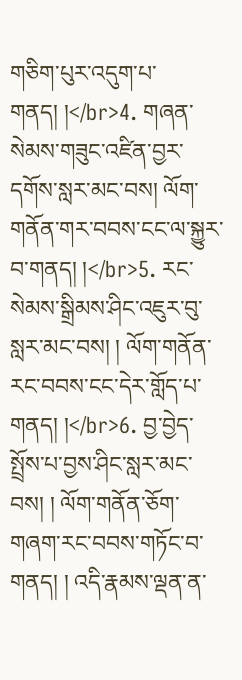གཅིག་པུར་འདུག་པ་གནད། །</br>4. གཞན་སེམས་གཟུང་འཛིན་བྱར་དགོས་སླར་མང་བས། ལོག་གནོན་གར་བབས་ངང་ལ་སྐྱུར་བ་གནད། །</br>5. རང་སེམས་སྒྲིམས་ཤིང་འཇུར་བུ་སླར་མང་བས། ། ལོག་གནོན་རང་བབས་ངང་དེར་གློད་པ་གནད། །</br>6. བྱ་བྱེད་སྤྲོས་པ་བྱས་ཤིང་སླར་མང་བས། ། ལོག་གནོན་ཅོག་གཞག་རང་བབས་གཏོང་བ་གནད། ། འདི་རྣམས་ལྡན་ན་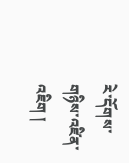རེ་དོགས་གཉིས་འཛིན་འཇིག །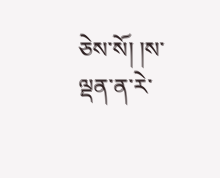ཅེས་སོ། །ས་ལྡན་ན་རེ་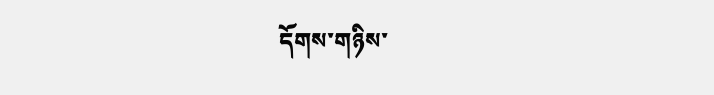དོགས་གཉིས་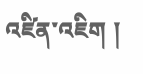འཛིན་འཇིག །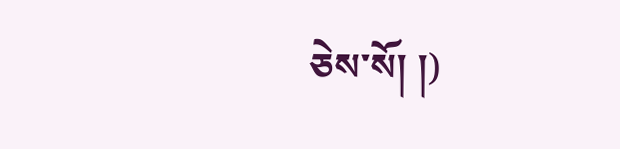ཅེས་སོ། །)